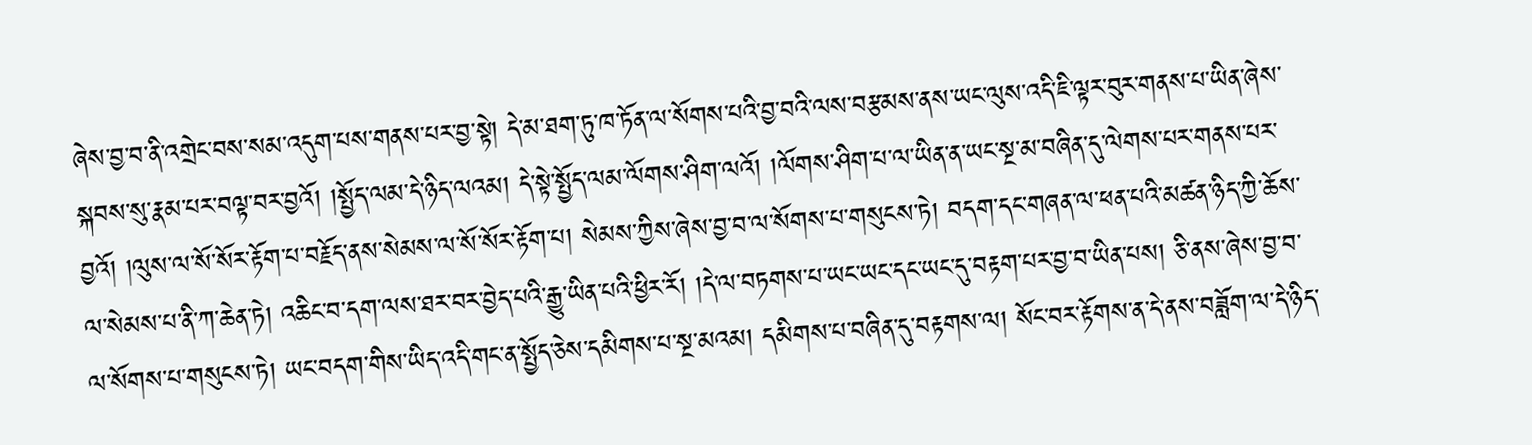ཞེས་བྱ་བ་ནི་འགྲེང་བས་སམ་འདུག་པས་གནས་པར་བྱ་སྟེ། དེ་མ་ཐག་ཏུ་ཁ་ཏོན་ལ་སོགས་པའི་བྱ་བའི་ལས་བརྩམས་ནས་ཡང་ལུས་འདི་ཇི་ལྟར་བུར་གནས་པ་ཡིན་ཞེས་སྐབས་སུ་རྣམ་པར་བལྟ་བར་བྱའོ། །སྤྱོད་ལམ་དེ་ཉིད་ལའམ། དེ་སྟེ་སྤྱོད་ལམ་ལོགས་ཤིག་ལའོ། །ལོགས་ཤིག་པ་ལ་ཡིན་ན་ཡང་སྔ་མ་བཞིན་དུ་ལེགས་པར་གནས་པར་བྱའོ། །ལུས་ལ་སོ་སོར་རྟོག་པ་བརྗོད་ནས་སེམས་ལ་སོ་སོར་རྟོག་པ། སེམས་ཀྱིས་ཞེས་བྱ་བ་ལ་སོགས་པ་གསུངས་ཏེ། བདག་དང་གཞན་ལ་ཕན་པའི་མཚན་ཉིད་ཀྱི་ཆོས་ལ་སེམས་པ་ནི་ཀ་ཆེན་ཏེ། འཆིང་བ་དག་ལས་ཐར་བར་བྱེད་པའི་རྒྱུ་ཡིན་པའི་ཕྱིར་རོ། །དེ་ལ་བཏགས་པ་ཡང་ཡང་དང་ཡང་དུ་བརྟག་པར་བྱ་བ་ཡིན་པས། ཅི་ནས་ཞེས་བྱ་བ་ལ་སོགས་པ་གསུངས་ཏེ། ཡང་བདག་གིས་ཡིད་འདི་གང་ན་སྤྱོད་ཅེས་དམིགས་པ་སྔ་མའམ། དམིགས་པ་བཞིན་དུ་བརྟགས་ལ། སོང་བར་རྟོགས་ན་དེ་ནས་བཟློག་ལ་དེ་ཉིད་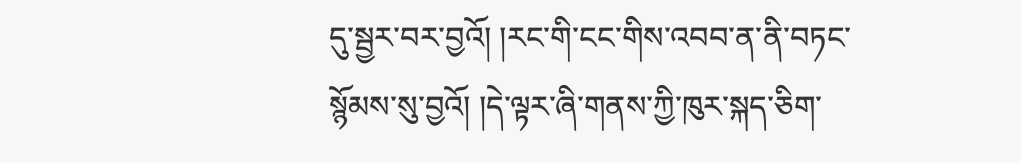དུ་སྦྱར་བར་བྱའོ། །རང་གི་ངང་གིས་འབབ་ན་ནི་བཏང་སྙོམས་སུ་བྱའོ། །དེ་ལྟར་ཞི་གནས་ཀྱི་ཁུར་སྐད་ཅིག་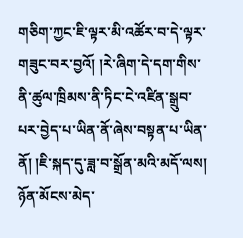གཅིག་ཀྱང་ཇི་ལྟར་མི་འཚོར་བ་དེ་ལྟར་གཟུང་བར་བྱའོ། །རེ་ཞིག་དེ་དག་གིས་ནི་ཚུལ་ཁྲིམས་ནི་ཏིང་ངེ་འཛིན་སྒྲུབ་པར་བྱེད་པ་ཡིན་ནོ་ཞེས་བསྟན་པ་ཡིན་ནོ། །ཇི་སྐད་དུ་ཟླ་བ་སྒྲོན་མའི་མདོ་ལས། ཉོན་མོངས་མེད་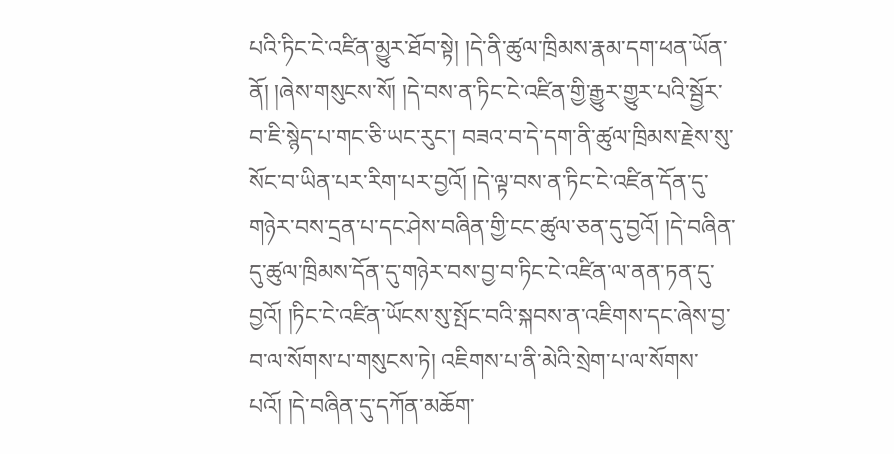པའི་ཏིང་ངེ་འཛིན་མྱུར་ཐོབ་སྟེ། །དེ་ནི་ཚུལ་ཁྲིམས་རྣམ་དག་ཕན་ཡོན་ནོ། །ཞེས་གསུངས་སོ། །དེ་བས་ན་ཏིང་ངེ་འཛིན་གྱི་རྒྱུར་གྱུར་པའི་སྦྱོར་བ་ཇི་སྙེད་པ་གང་ཅི་ཡང་རུང་། བཟའ་བ་དེ་དག་ནི་ཚུལ་ཁྲིམས་རྗེས་སུ་སོང་བ་ཡིན་པར་རིག་པར་བྱའོ། །དེ་ལྟ་བས་ན་ཏིང་ངེ་འཛིན་དོན་དུ་གཉེར་བས་དྲན་པ་དང་ཤེས་བཞིན་གྱི་ངང་ཚུལ་ཅན་དུ་བྱའོ། །དེ་བཞིན་དུ་ཚུལ་ཁྲིམས་དོན་དུ་གཉེར་བས་བྱ་བ་ཏིང་ངེ་འཛིན་ལ་ནན་ཏན་དུ་བྱའོ། །ཏིང་ངེ་འཛིན་ཡོངས་སུ་སྤོང་བའི་སྐབས་ན་འཇིགས་དང་ཞེས་བྱ་བ་ལ་སོགས་པ་གསུངས་ཏེ། འཇིགས་པ་ནི་མེའི་སྲེག་པ་ལ་སོགས་པའོ། །དེ་བཞིན་དུ་དཀོན་མཆོག་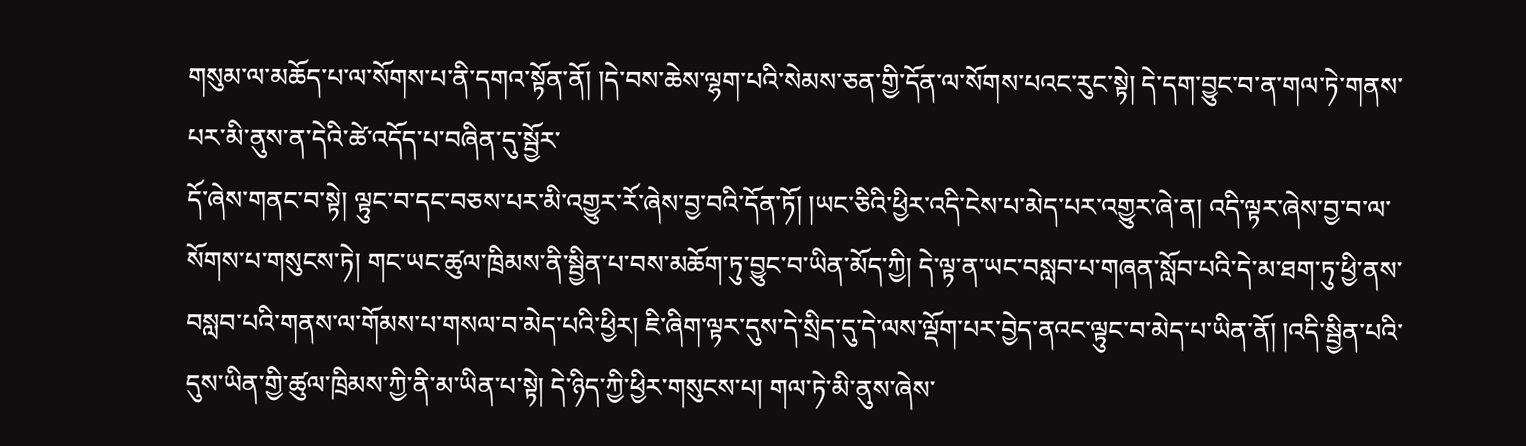གསུམ་ལ་མཆོད་པ་ལ་སོགས་པ་ནི་དགའ་སྟོན་ནོ། །དེ་བས་ཆེས་ལྷག་པའི་སེམས་ཅན་གྱི་དོན་ལ་སོགས་པའང་རུང་སྟེ། དེ་དག་བྱུང་བ་ན་གལ་ཏེ་གནས་པར་མི་ནུས་ན་དེའི་ཚེ་འདོད་པ་བཞིན་དུ་སྦྱོར་
དོ་ཞེས་གནང་བ་སྟེ། ལྟུང་བ་དང་བཅས་པར་མི་འགྱུར་རོ་ཞེས་བྱ་བའི་དོན་ཏོ། །ཡང་ཅིའི་ཕྱིར་འདི་ངེས་པ་མེད་པར་འགྱུར་ཞེ་ན། འདི་ལྟར་ཞེས་བྱ་བ་ལ་སོགས་པ་གསུངས་ཏེ། གང་ཡང་ཚུལ་ཁྲིམས་ནི་སྦྱིན་པ་བས་མཆོག་ཏུ་བྱུང་བ་ཡིན་མོད་ཀྱི། དེ་ལྟ་ན་ཡང་བསླབ་པ་གཞན་སློབ་པའི་དེ་མ་ཐག་ཏུ་ཕྱི་ནས་བསླབ་པའི་གནས་ལ་གོམས་པ་གསལ་བ་མེད་པའི་ཕྱིར། ཇི་ཞིག་ལྟར་དུས་དེ་སྲིད་དུ་དེ་ལས་ལྡོག་པར་བྱེད་ནའང་ལྟུང་བ་མེད་པ་ཡིན་ནོ། །འདི་སྦྱིན་པའི་དུས་ཡིན་གྱི་ཚུལ་ཁྲིམས་ཀྱི་ནི་མ་ཡིན་པ་སྟེ། དེ་ཉིད་ཀྱི་ཕྱིར་གསུངས་པ། གལ་ཏེ་མི་ནུས་ཞེས་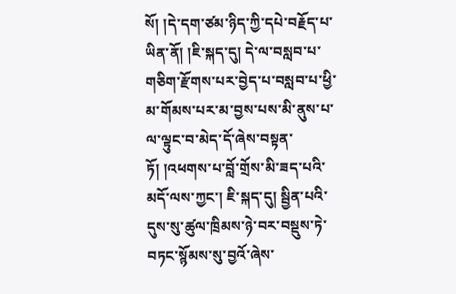སོ། །དེ་དག་ཙམ་ཉིད་ཀྱི་དཔེ་བརྗོད་པ་ཡིན་ནོ། །ཇི་སྐད་དུ། དེ་ལ་བསླབ་པ་གཅིག་རྫོགས་པར་བྱེད་པ་བསླབ་པ་ཕྱི་མ་གོམས་པར་མ་བྱས་པས་མི་ནུས་པ་ལ་ལྟུང་བ་མེད་དོ་ཞེས་བསྟན་ཏོ། །འཕགས་པ་བློ་གྲོས་མི་ཟད་པའི་མདོ་ལས་ཀྱང་། ཇི་སྐད་དུ། སྦྱིན་པའི་དུས་སུ་ཚུལ་ཁྲིམས་ཉེ་བར་བསྡུས་ཏེ་བཏང་སྙོམས་སུ་བྱའོ་ཞེས་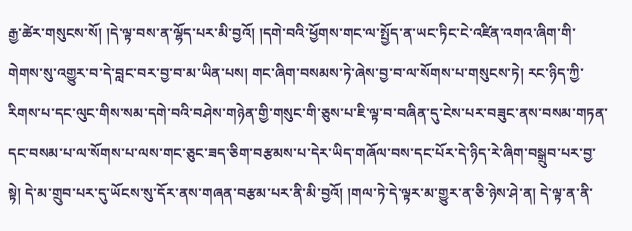རྒྱ་ཚེར་གསུངས་སོ། །དེ་ལྟ་བས་ན་ལྷོད་པར་མི་བྱའོ། །དགེ་བའི་ཕྱོགས་གང་ལ་སྤྱོད་ན་ཡང་ཏིང་ངེ་འཛིན་འགའ་ཞིག་གི་གེགས་སུ་འགྱུར་བ་དེ་བླང་བར་བྱ་བ་མ་ཡིན་པས། གང་ཞིག་བསམས་ཏེ་ཞེས་བྱ་བ་ལ་སོགས་པ་གསུངས་ཏེ། རང་ཉིད་ཀྱི་རིགས་པ་དང་ལུང་གིས་སམ་དགེ་བའི་བཤེས་གཉེན་གྱི་གསུང་གི་ཅུས་པ་ཇི་ལྟ་བ་བཞིན་དུ་ངེས་པར་བཟུང་ནས་བསམ་གཏན་དང་བསམ་པ་ལ་སོགས་པ་ལས་གང་ཅུང་ཟད་ཅིག་བརྩམས་པ་དེར་ཡིད་གཞོལ་བས་དང་པོར་དེ་ཉིད་རེ་ཞིག་བསྒྲུབ་པར་བྱ་སྟེ། དེ་མ་གྲུབ་པར་དུ་ཡོངས་སུ་དོར་ནས་གཞན་བརྩམ་པར་ནི་མི་བྱའོ། །གལ་ཏེ་དེ་ལྟར་མ་གྱུར་ན་ཅི་ཉེས་ཤེ་ན། དེ་ལྟ་ན་ནི་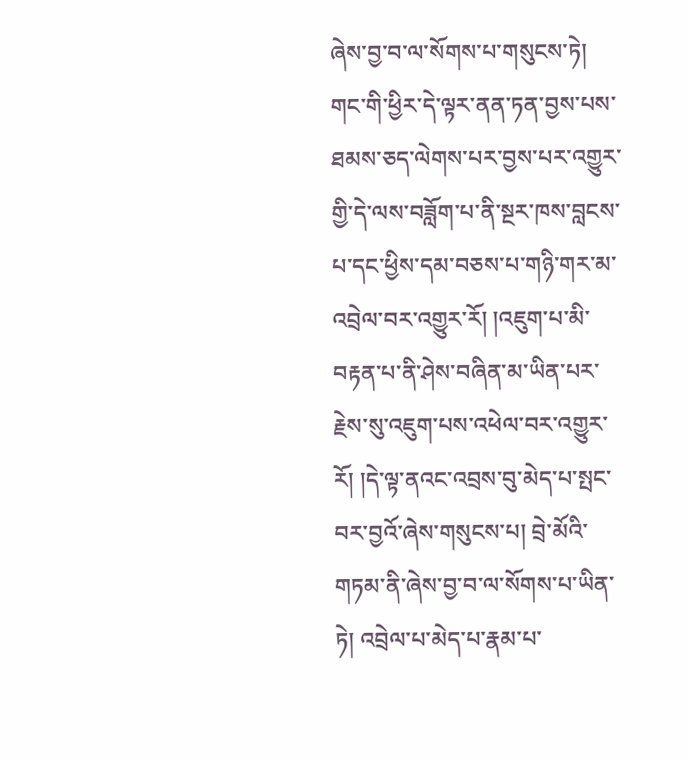ཞེས་བྱ་བ་ལ་སོགས་པ་གསུངས་ཏེ། གང་གི་ཕྱིར་དེ་ལྟར་ནན་ཏན་བྱས་པས་ཐམས་ཅད་ལེགས་པར་བྱས་པར་འགྱུར་གྱི་དེ་ལས་བཟློག་པ་ནི་སྔར་ཁས་བླངས་པ་དང་ཕྱིས་དམ་བཅས་པ་གཉི་གར་མ་འབྲེལ་བར་འགྱུར་རོ། །འཇུག་པ་མི་བརྟན་པ་ནི་ཤེས་བཞིན་མ་ཡིན་པར་རྗེས་སུ་འཇུག་པས་འཕེལ་བར་འགྱུར་རོ། །དེ་ལྟ་ནའང་འབྲས་བུ་མེད་པ་སྤང་བར་བྱའོ་ཞེས་གསུངས་པ། བྲེ་མོའི་གཏམ་ནི་ཞེས་བྱ་བ་ལ་སོགས་པ་ཡིན་ཏེ། འབྲེལ་པ་མེད་པ་རྣམ་པ་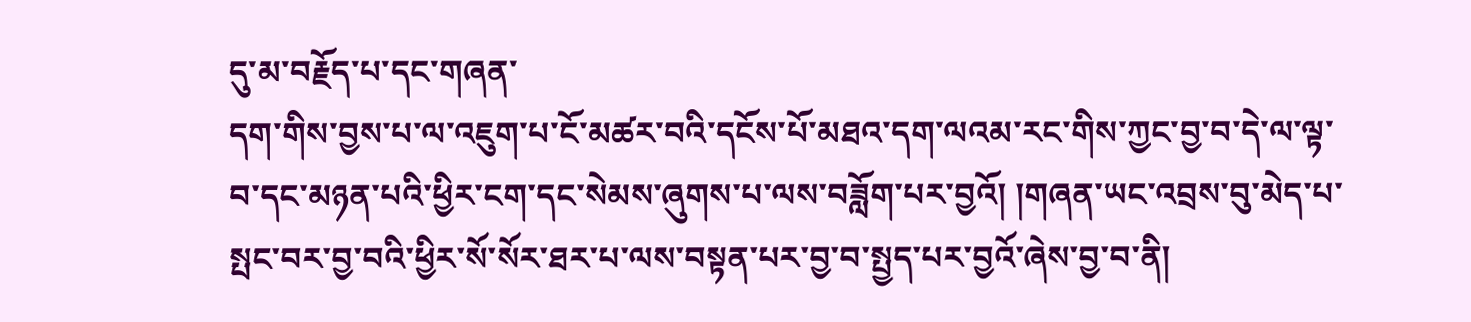དུ་མ་བརྗོད་པ་དང་གཞན་
དག་གིས་བྱས་པ་ལ་འཇུག་པ་ངོ་མཚར་བའི་དངོས་པོ་མཐའ་དག་ལའམ་རང་གིས་ཀྱང་བྱ་བ་དེ་ལ་ལྟ་བ་དང་མཉན་པའི་ཕྱིར་ངག་དང་སེམས་ཞུགས་པ་ལས་བཟློག་པར་བྱའོ། །གཞན་ཡང་འབྲས་བུ་མེད་པ་སྤང་བར་བྱ་བའི་ཕྱིར་སོ་སོར་ཐར་པ་ལས་བསྟན་པར་བྱ་བ་སྤྱད་པར་བྱའོ་ཞེས་བྱ་བ་ནི།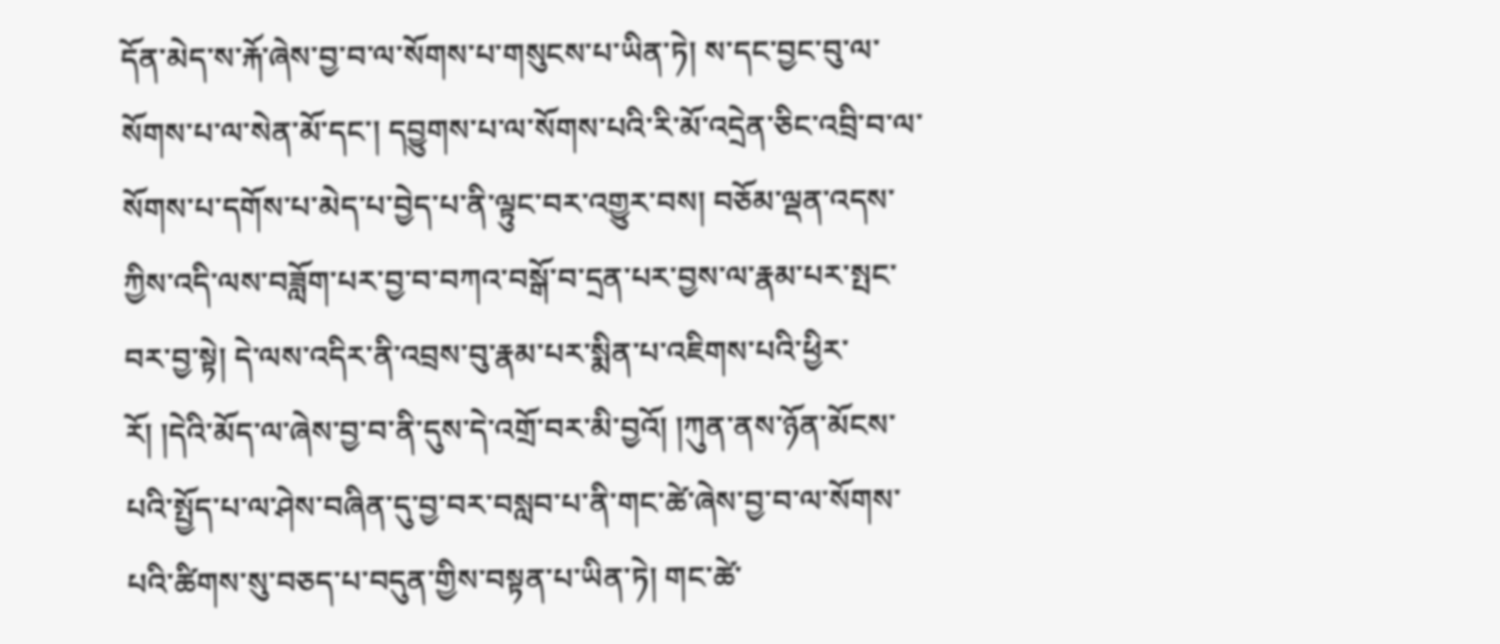དོན་མེད་ས་རྐོ་ཞེས་བྱ་བ་ལ་སོགས་པ་གསུངས་པ་ཡིན་ཏེ། ས་དང་བྱང་བུ་ལ་སོགས་པ་ལ་སེན་མོ་དང་། དབྱུགས་པ་ལ་སོགས་པའི་རི་མོ་འདྲེན་ཅིང་འབྲི་བ་ལ་སོགས་པ་དགོས་པ་མེད་པ་བྱེད་པ་ནི་ལྟུང་བར་འགྱུར་བས། བཅོམ་ལྡན་འདས་ཀྱིས་འདི་ལས་བཟློག་པར་བྱ་བ་བཀའ་བསྒོ་བ་དྲན་པར་བྱས་ལ་རྣམ་པར་སྤང་བར་བྱ་སྟེ། དེ་ལས་འདིར་ནི་འབྲས་བུ་རྣམ་པར་སྨིན་པ་འཇིགས་པའི་ཕྱིར་རོ། །དེའི་མོད་ལ་ཞེས་བྱ་བ་ནི་དུས་དེ་འགྲོ་བར་མི་བྱའོ། །ཀུན་ནས་ཉོན་མོངས་པའི་སྤྱོད་པ་ལ་ཤེས་བཞིན་དུ་བྱ་བར་བསླབ་པ་ནི་གང་ཚེ་ཞེས་བྱ་བ་ལ་སོགས་པའི་ཚིགས་སུ་བཅད་པ་བདུན་གྱིས་བསྟན་པ་ཡིན་ཏེ། གང་ཚེ་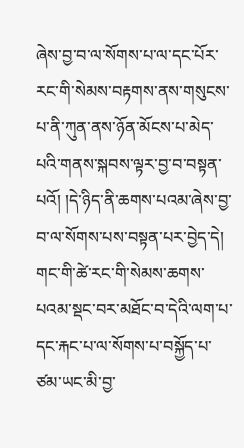ཞེས་བྱ་བ་ལ་སོགས་པ་ལ་དང་པོར་རང་གི་སེམས་བརྟགས་ནས་གསུངས་པ་ནི་ཀུན་ནས་ཉོན་མོངས་པ་མེད་པའི་གནས་སྐབས་ལྟར་བྱ་བ་བསྟན་པའོ། །དེ་ཉིད་ནི་ཆགས་པའམ་ཞེས་བྱ་བ་ལ་སོགས་པས་བསྟན་པར་བྱེད་དེ། གང་གི་ཚེ་རང་གི་སེམས་ཆགས་པའམ་སྡང་བར་མཐོང་བ་དེའི་ལག་པ་དང་རྐང་པ་ལ་སོགས་པ་བསྐྱོད་པ་ཙམ་ཡང་མི་བྱ་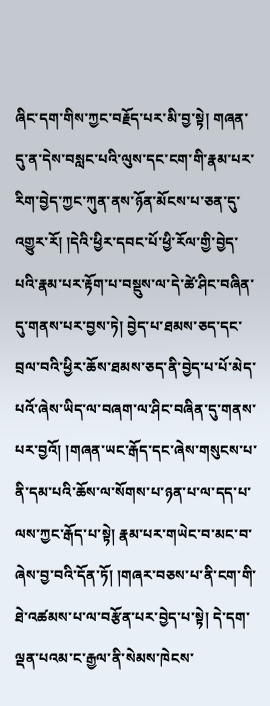ཞིང་དག་གིས་ཀྱང་བརྗོད་པར་མི་བྱ་སྟེ། གཞན་དུ་ན་དེས་བསླང་པའི་ལུས་དང་ངག་གི་རྣམ་པར་རིག་བྱེད་ཀྱང་ཀུན་ནས་ཉོན་མོངས་པ་ཅན་དུ་འགྱུར་རོ། །དེའི་ཕྱིར་དབང་པོ་ཕྱི་རོལ་གྱི་བྱེད་པའི་རྣམ་པར་རྟོག་པ་བསྡུས་ལ་དེ་ཚེ་ཤིང་བཞིན་དུ་གནས་པར་བྱས་ཏེ། བྱེད་པ་ཐམས་ཅད་དང་བྲལ་བའི་ཕྱིར་ཆོས་ཐམས་ཅད་ནི་བྱེད་པ་པོ་མེད་པའོ་ཞེས་ཡིད་ལ་བཞག་ལ་ཤིང་བཞིན་དུ་གནས་པར་བྱའོ། །གཞན་ཡང་རྒོད་དང་ཞེས་གསུངས་པ་ནི་དམ་པའི་ཆོས་ལ་སོགས་པ་ཉན་པ་ལ་དད་པ་ལས་ཀྱང་རྒོད་པ་སྟེ། རྣམ་པར་གཡེང་བ་མང་བ་ཞེས་བྱ་བའི་དོན་ཏོ། །གཞར་བཅས་པ་ནི་ངག་གི་ཐེ་འཚམས་པ་ལ་བརྩོན་པར་བྱེད་པ་སྟེ། དེ་དག་ལྡན་པའམ་ང་རྒྱལ་ནི་སེམས་ཁེངས་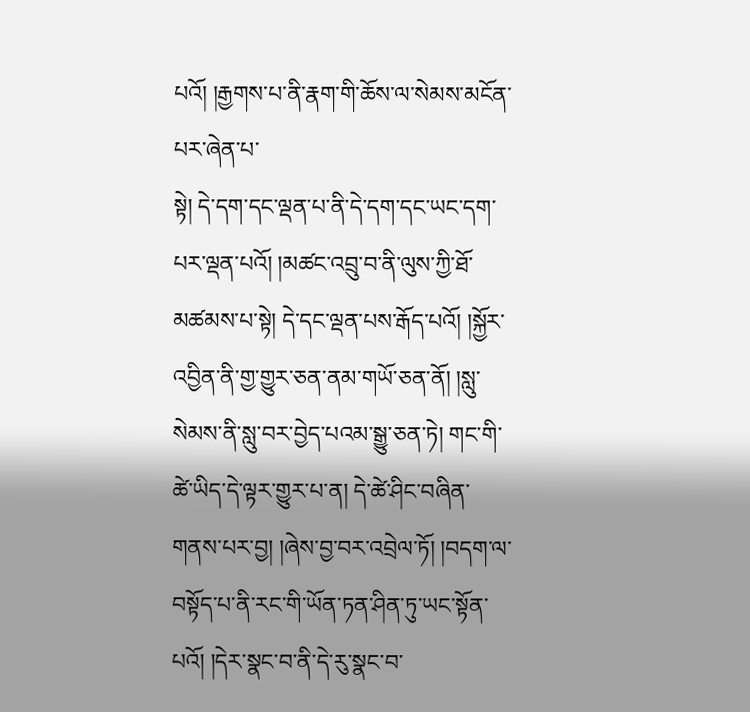པའོ། །རྒྱགས་པ་ནི་རྣག་གི་ཆོས་ལ་སེམས་མངོན་པར་ཞེན་པ་
སྟེ། དེ་དག་དང་ལྡན་པ་ནི་དེ་དག་དང་ཡང་དག་པར་ལྡན་པའོ། །མཚང་འབྲུ་བ་ནི་ལུས་ཀྱི་ཐོ་མཚམས་པ་སྟེ། དེ་དང་ལྡན་པས་རྒོད་པའོ། །སྐྱོར་འབྱིན་ནི་གྱ་གྱུར་ཅན་ནམ་གཡོ་ཅན་ནོ། །སླུ་སེམས་ནི་སླུ་བར་བྱེད་པའམ་སྒྱུ་ཅན་ཏེ། གང་གི་ཚེ་ཡིད་དེ་ལྟར་གྱུར་པ་ན། དེ་ཚེ་ཤིང་བཞིན་གནས་པར་བྱ། །ཞེས་བྱ་བར་འབྲེལ་ཏོ། །བདག་ལ་བསྟོད་པ་ནི་རང་གི་ཡོན་ཏན་ཤིན་ཏུ་ཡང་སྟོན་པའོ། །དེར་སྣང་བ་ནི་དེ་རུ་སྣང་བ་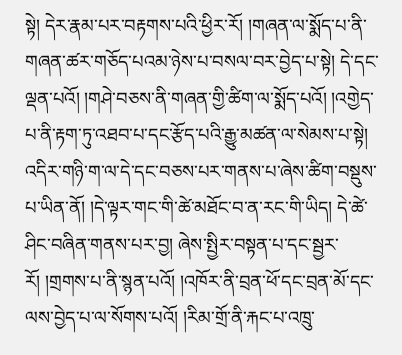སྟེ། དེར་རྣམ་པར་བརྟགས་པའི་ཕྱིར་རོ། །གཞན་ལ་སྨོད་པ་ནི་གཞན་ཚར་གཅོད་པའམ་ཉེས་པ་བསལ་བར་བྱེད་པ་སྟེ། དེ་དང་ལྡན་པའོ། །གཤེ་བཅས་ནི་གཞན་གྱི་ཚིག་ལ་སྨོད་པའོ། །འགྱེད་པ་ནི་རྟག་ཏུ་འཐབ་པ་དང་རྩོད་པའི་རྒྱུ་མཚན་ལ་སེམས་པ་སྟེ། འདིར་གཉི་ག་ལ་དེ་དང་བཅས་པར་གནས་པ་ཞེས་ཚིག་བསྡུས་པ་ཡིན་ནོ། །དེ་ལྟར་གང་གི་ཚེ་མཐོང་བ་ན་རང་གི་ཡིད། དེ་ཚེ་ཤིང་བཞིན་གནས་པར་བྱ། ཞེས་སྤྱིར་བསྟན་པ་དང་སྦྱར་རོ། །གྲགས་པ་ནི་སྙན་པའོ། །འཁོར་ནི་བྲན་ཕོ་དང་བྲན་མོ་དང་ལས་བྱེད་པ་ལ་སོགས་པའོ། །རིམ་གྲོ་ནི་རྐང་པ་འཁྲུ་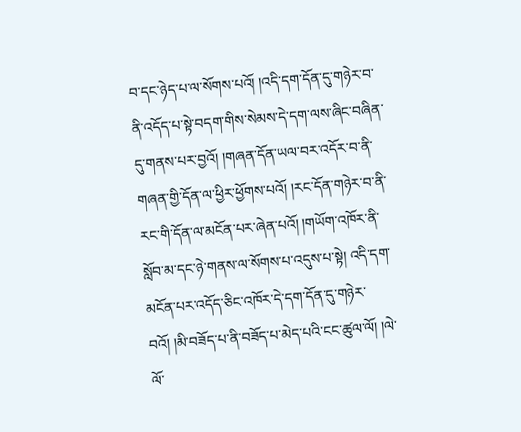བ་དང་ཉེད་པ་ལ་སོགས་པའོ། །འདི་དག་དོན་དུ་གཉེར་བ་ནི་འདོད་པ་སྟེ་བདག་གིས་སེམས་དེ་དག་ལས་ཞིང་བཞིན་དུ་གནས་པར་བྱའོ། །གཞན་དོན་ཡལ་བར་འདོར་བ་ནི་གཞན་གྱི་དོན་ལ་ཕྱིར་ཕྱོགས་པའོ། །རང་དོན་གཉེར་བ་ནི་རང་གི་དོན་ལ་མངོན་པར་ཞེན་པའོ། །གཡོག་འཁོར་ནི་སློབ་མ་དང་ཉེ་གནས་ལ་སོགས་པ་འདུས་པ་སྟེ། འདི་དག་མངོན་པར་འདོད་ཅིང་འཁོར་དེ་དག་དོན་དུ་གཉེར་བའོ། །མི་བཟོད་པ་ནི་བཟོད་པ་མེད་པའི་ངང་ཚུལ་ལོ། །ལེ་ལོ་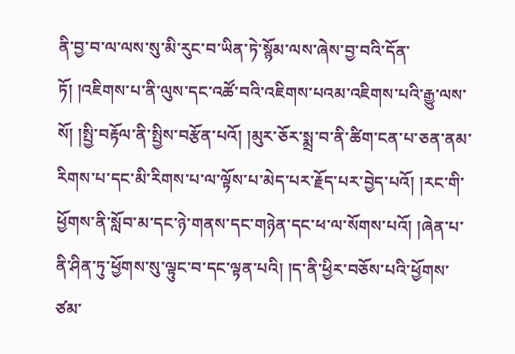ནི་བྱ་བ་ལ་ལས་སུ་མི་རུང་བ་ཡིན་ཏེ་སྙོམ་ལས་ཞེས་བྱ་བའི་དོན་ཏོ། །འཇིགས་པ་ནི་ལུས་དང་འཚོ་བའི་འཇིགས་པའམ་འཇིགས་པའི་རྒྱུ་ལས་སོ། །སྤྱི་བརྟོལ་ནི་སྤྱིས་བརྩོན་པའོ། །མུར་ཅོར་སྨྲ་བ་ནི་ཚིག་ངན་པ་ཅན་ནམ་རིགས་པ་དང་མི་རིགས་པ་ལ་ལྟོས་པ་མེད་པར་རྗོད་པར་བྱེད་པའོ། །རང་གི་ཕྱོགས་ནི་སློབ་མ་དང་ཉེ་གནས་དང་གཉེན་དང་ཕ་ལ་སོགས་པའོ། །ཞེན་པ་ནི་ཤིན་ཏུ་ཕྱོགས་སུ་ལྟུང་བ་དང་ལྟན་པའི། །ད་ནི་ཕྱིར་བཅོས་པའི་ཕྱོགས་ཙམ་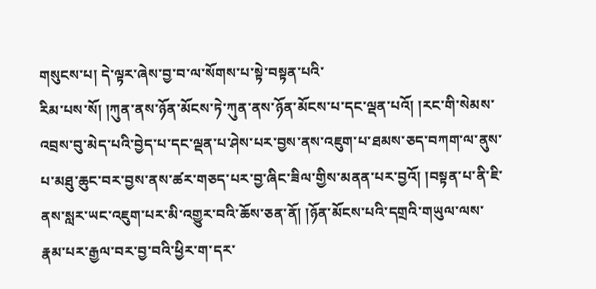གསུངས་པ། དེ་ལྟར་ཞེས་བྱ་བ་ལ་སོགས་པ་སྟེ་བསྟན་པའི་
རིམ་པས་སོ། །ཀུན་ནས་ཉོན་མོངས་ཏེ་ཀུན་ནས་ཉོན་མོངས་པ་དང་ལྡན་པའོ། །རང་གི་སེམས་འབྲས་བུ་མེད་པའི་བྱེད་པ་དང་ལྡན་པ་ཤེས་པར་བྱས་ནས་འཇུག་པ་ཐམས་ཅད་བཀག་ལ་ནུས་པ་མཐུ་ཆུང་བར་བྱས་ནས་ཚར་གཅད་པར་བྱ་ཞིང་ཟིལ་གྱིས་མནན་པར་བྱའོ། །བསྟན་པ་ནི་ཇི་ནས་སླར་ཡང་འཇུག་པར་མི་འགྱུར་བའི་ཆོས་ཅན་ནོ། །ཉོན་མོངས་པའི་དགྲའི་གཡུལ་ལས་རྣམ་པར་རྒྱལ་བར་བྱ་བའི་ཕྱིར་ག་དར་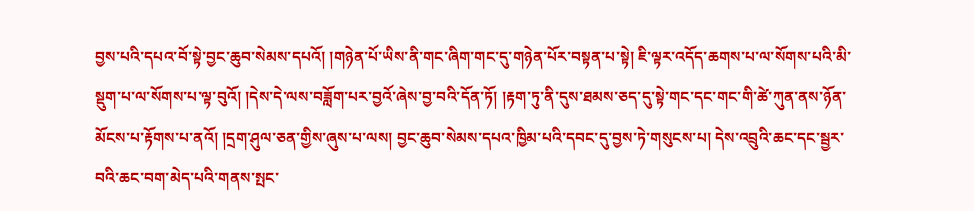བྱས་པའི་དཔའ་བོ་སྟེ་བྱང་ཆུབ་སེམས་དཔའོ། །གཉེན་པོ་ཡིས་ནི་གང་ཞིག་གང་དུ་གཉེན་པོར་བསྟན་པ་སྟེ། ཇི་ལྟར་འདོད་ཆགས་པ་ལ་སོགས་པའི་མི་སྡུག་པ་ལ་སོགས་པ་ལྟ་བུའོ། །དེས་དེ་ལས་བཟློག་པར་བྱའོ་ཞེས་བྱ་བའི་དོན་ཏོ། །རྟག་ཏུ་ནི་དུས་ཐམས་ཅད་དུ་སྟེ་གང་དང་གང་གི་ཚེ་ཀུན་ནས་ཉོན་མོངས་པ་རྟོགས་པ་ནའོ། །དྲག་ཤུལ་ཅན་གྱིས་ཞུས་པ་ལས། བྱང་ཆུབ་སེམས་དཔའ་ཁྱིམ་པའི་དབང་དུ་བྱས་ཏེ་གསུངས་པ། དེས་འབྲུའི་ཆང་དང་སྦྱར་བའི་ཆང་བག་མེད་པའི་གནས་སྤང་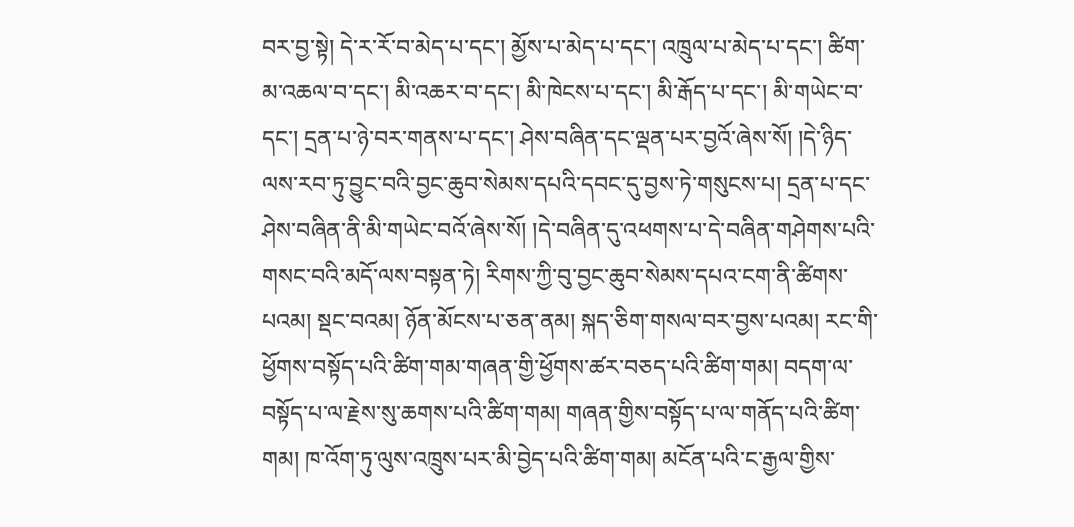བར་བྱ་སྟེ། དེ་ར་རོ་བ་མེད་པ་དང་། མྱོས་པ་མེད་པ་དང་། འཁྲུལ་པ་མེད་པ་དང་། ཚིག་མ་འཆལ་བ་དང་། མི་འཆར་བ་དང་། མི་ཁེངས་པ་དང་། མི་རྒོད་པ་དང་། མི་གཡེང་བ་དང་། དྲན་པ་ཉེ་བར་གནས་པ་དང་། ཤེས་བཞིན་དང་ལྡན་པར་བྱའོ་ཞེས་སོ། །དེ་ཉིད་ལས་རབ་ཏུ་བྱུང་བའི་བྱང་ཆུབ་སེམས་དཔའི་དབང་དུ་བྱས་ཏེ་གསུངས་པ། དྲན་པ་དང་ཤེས་བཞིན་ནི་མི་གཡེང་བའོ་ཞེས་སོ། །དེ་བཞིན་དུ་འཕགས་པ་དེ་བཞིན་གཤེགས་པའི་གསང་བའི་མདོ་ལས་བསྟན་ཏེ། རིགས་ཀྱི་བུ་བྱང་ཆུབ་སེམས་དཔའ་ངག་ནི་ཚིགས་པའམ། སྡང་བའམ། ཉོན་མོངས་པ་ཅན་ནམ། སྐད་ཅིག་གསལ་བར་བྱས་པའམ། རང་གི་ཕྱོགས་བསྟོད་པའི་ཚིག་གམ་གཞན་གྱི་ཕྱོགས་ཚར་བཅད་པའི་ཚིག་གམ། བདག་ལ་བསྟོད་པ་ལ་རྗེས་སུ་ཆགས་པའི་ཚིག་གམ། གཞན་གྱིས་བསྟོད་པ་ལ་གནོད་པའི་ཚིག་གམ། ཁ་འོག་ཏུ་ལུས་འཁྲུས་པར་མི་བྱེད་པའི་ཚིག་གམ། མངོན་པའི་ང་རྒྱལ་གྱིས་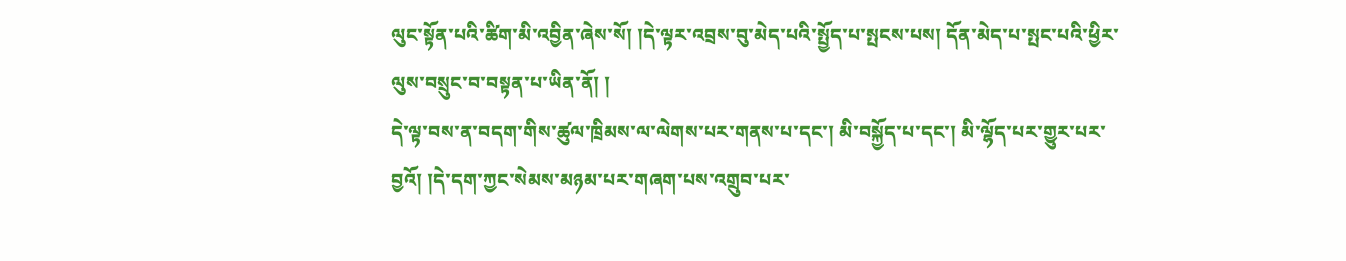ལུང་སྟོན་པའི་ཚིག་མི་འབྱིན་ཞེས་སོ། །དེ་ལྟར་འབྲས་བུ་མེད་པའི་སྤྱོད་པ་སྤངས་པས། དོན་མེད་པ་སྤང་པའི་ཕྱིར་ལུས་བསྲུང་བ་བསྟན་པ་ཡིན་ནོ། །
དེ་ལྟ་བས་ན་བདག་གིས་ཚུལ་ཁྲིམས་ལ་ལེགས་པར་གནས་པ་དང་། མི་བསྐྱོད་པ་དང་། མི་ལྷོད་པར་གྱུར་པར་བྱའོ། །དེ་དག་ཀྱང་སེམས་མཉམ་པར་གཞག་པས་འགྲུབ་པར་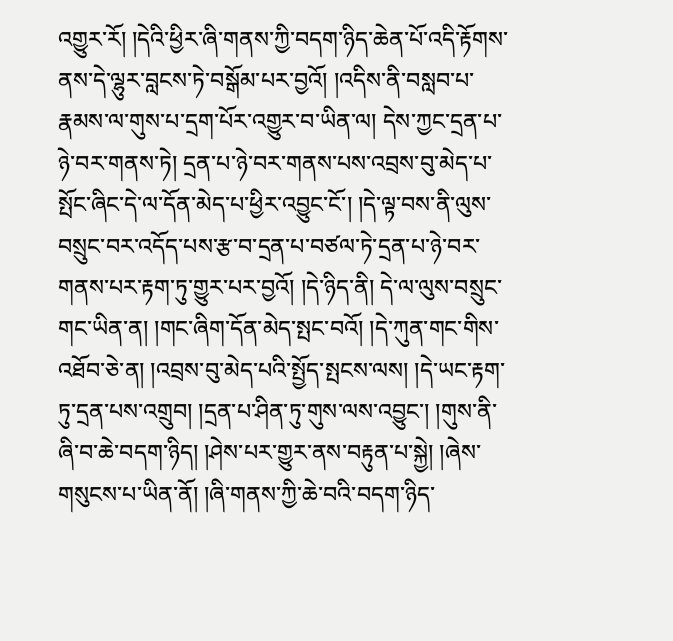འགྱུར་རོ། །དེའི་ཕྱིར་ཞི་གནས་ཀྱི་བདག་ཉིད་ཆེན་པོ་འདི་རྟོགས་ནས་དེ་ལྷུར་བླངས་ཏེ་བསྒོམ་པར་བྱའོ། །འདིས་ནི་བསླབ་པ་རྣམས་ལ་གུས་པ་དྲག་པོར་འགྱུར་བ་ཡིན་ལ། དེས་ཀྱང་དྲན་པ་ཉེ་བར་གནས་ཏེ། དྲན་པ་ཉེ་བར་གནས་པས་འབྲས་བུ་མེད་པ་སྤོང་ཞིང་དེ་ལ་དོན་མེད་པ་ཕྱིར་འབྱུང་ངོ་། །དེ་ལྟ་བས་ནི་ལུས་བསྲུང་བར་འདོད་པས་རྩ་བ་དྲན་པ་བཙལ་ཏེ་དྲན་པ་ཉེ་བར་གནས་པར་རྟག་ཏུ་གྱུར་པར་བྱའོ། །དེ་ཉིད་ནི། དེ་ལ་ལུས་བསྲུང་གང་ཡིན་ན། །གང་ཞིག་དོན་མེད་སྤང་བའོ། །དེ་ཀུན་གང་གིས་འཐོབ་ཅེ་ན། །འབྲས་བུ་མེད་པའི་སྤྱོད་སྤངས་ལས། །དེ་ཡང་རྟག་ཏུ་དྲན་པས་འགྲུབ། །དྲན་པ་ཤིན་ཏུ་གུས་ལས་འབྱུང་། །གུས་ནི་ཞི་བ་ཆེ་བདག་ཉིད། །ཤེས་པར་གྱུར་ནས་བརྟུན་པ་སྐྱེ། །ཞེས་གསུངས་པ་ཡིན་ནོ། །ཞི་གནས་ཀྱི་ཆེ་བའི་བདག་ཉིད་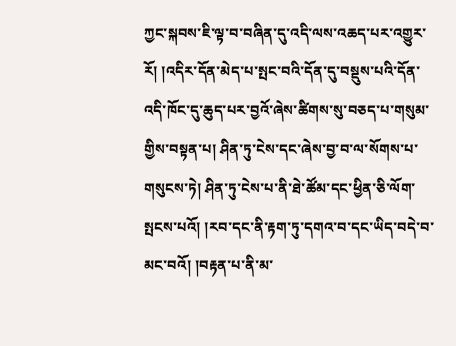ཀྱང་སྐབས་ཇི་ལྟ་བ་བཞིན་དུ་འདི་ལས་འཆད་པར་འགྱུར་རོ། །འདིར་དོན་མེད་པ་སྤང་བའི་དོན་དུ་བསྡུས་པའི་དོན་འདི་ཁོང་དུ་ཆུད་པར་བྱའོ་ཞེས་ཚིགས་སུ་བཅད་པ་གསུམ་གྱིས་བསྟན་པ། ཤིན་ཏུ་ངེས་དང་ཞེས་བྱ་བ་ལ་སོགས་པ་གསུངས་ཏེ། ཤིན་ཏུ་ངེས་པ་ནི་ཐེ་ཚོམ་དང་ཕྱིན་ཅི་ལོག་སྤངས་པའོ། །རབ་དང་ནི་རྟག་ཏུ་དགའ་བ་དང་ཡིད་བདེ་བ་མང་བའོ། །བརྟན་པ་ནི་མ་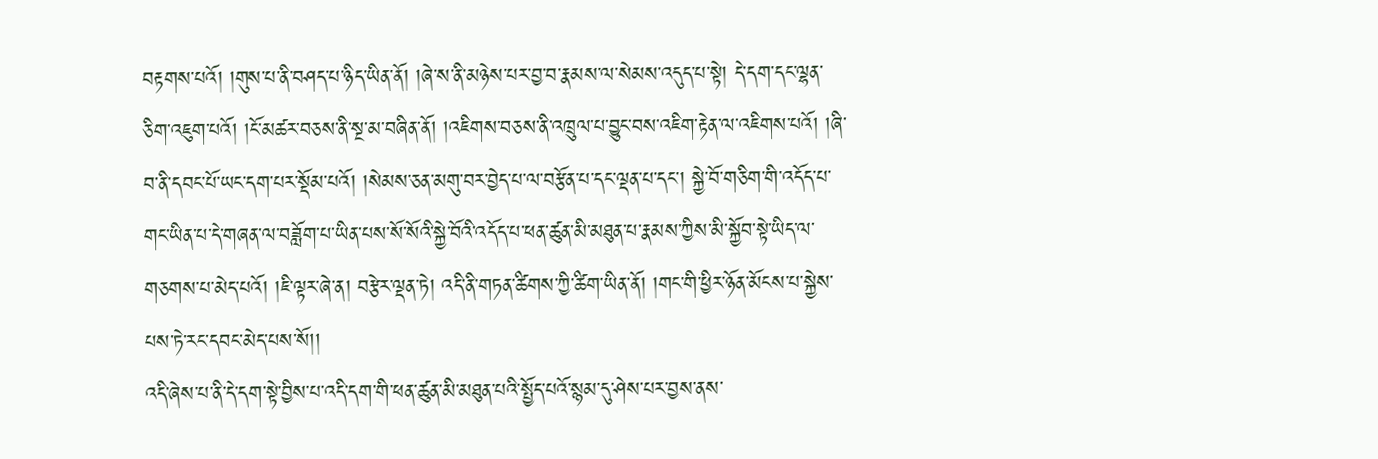བརྟགས་པའོ། །གུས་པ་ནི་བཤད་པ་ཉིད་ཡིན་ནོ། །ཞེ་ས་ནི་མཉེས་པར་བྱ་བ་རྣམས་ལ་སེམས་འདུད་པ་སྟེ། དེ་དག་དང་ལྷན་ཅིག་འཇུག་པའོ། །ངོ་མཚར་བཅས་ནི་སྔ་མ་བཞིན་ནོ། །འཇིགས་བཅས་ནི་འཁྲུལ་པ་བྱུང་བས་འཇིག་རྟེན་ལ་འཇིགས་པའོ། །ཞི་བ་ནི་དབང་པོ་ཡང་དག་པར་སྡོམ་པའོ། །སེམས་ཅན་མགུ་བར་བྱེད་པ་ལ་བརྩོན་པ་དང་ལྡན་པ་དང་། སྐྱེ་བོ་གཅིག་གི་འདོད་པ་གང་ཡིན་པ་དེ་གཞན་ལ་བཟློག་པ་ཡིན་པས་སོ་སོའི་སྐྱེ་བོའི་འདོད་པ་ཕན་ཚུན་མི་མཐུན་པ་རྣམས་ཀྱིས་མི་སྐྱོབ་སྟེ་ཡིད་ལ་གཅགས་པ་མེད་པའོ། །ཇི་ལྟར་ཞེ་ན། བརྩེར་ལྡན་ཏེ། འདི་ནི་གཏན་ཚིགས་ཀྱི་ཚིག་ཡིན་ནོ། །གང་གི་ཕྱིར་ཉོན་མོངས་པ་སྐྱེས་པས་ཏེ་རང་དབང་མེད་པས་སོ།།
འདི་ཞེས་པ་ནི་དེ་དག་སྟེ་བྱིས་པ་འདི་དག་གི་ཕན་ཚུན་མི་མཐུན་པའི་སྤྱོད་པའོ་སྙམ་དུ་ཤེས་པར་བྱས་ནས་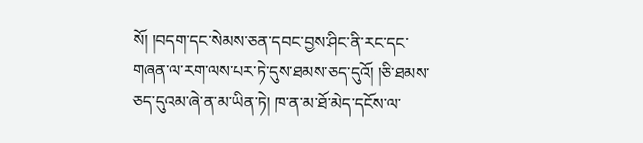སོ། །བདག་དང་སེམས་ཅན་དབང་བྱས་ཤིང་ནི་རང་དང་གཞན་ལ་རག་ལས་པར་ཏེ་དུས་ཐམས་ཅད་དུའོ། །ཅི་ཐམས་ཅད་དུའམ་ཞེ་ན་མ་ཡིན་ཏེ། ཁ་ན་མ་ཐོ་མེད་དངོས་ལ་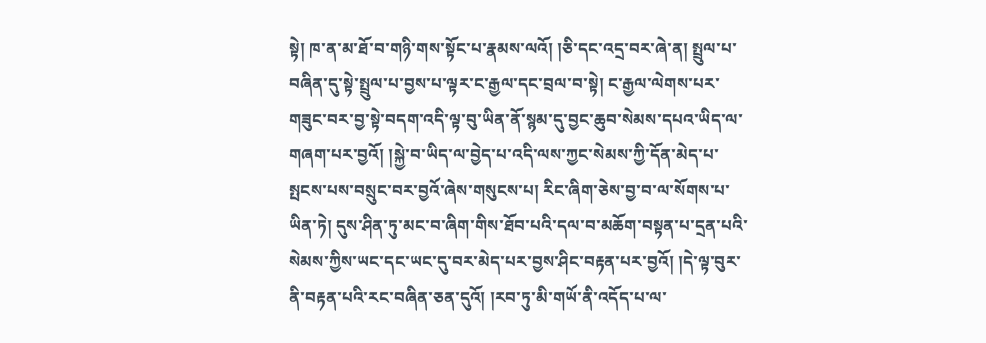སྟེ། ཁ་ན་མ་ཐོ་བ་གཉི་གས་སྟོང་པ་རྣམས་ལའོ། །ཅི་དང་འདྲ་བར་ཞེ་ན། སྤྲུལ་པ་བཞིན་དུ་སྟེ་སྤྲུལ་པ་བྱས་པ་ལྟར་ང་རྒྱལ་དང་བྲལ་བ་སྟེ། ང་རྒྱལ་ལེགས་པར་གཟུང་བར་བྱ་སྟེ་བདག་འདི་ལྟ་བུ་ཡིན་ནོ་སྙམ་དུ་བྱང་ཆུབ་སེམས་དཔའ་ཡིད་ལ་གཞག་པར་བྱའོ། །སྐྱེ་བ་ཡིད་ལ་བྱེད་པ་འདི་ལས་ཀྱང་སེམས་ཀྱི་དོན་མེད་པ་སྤངས་པས་བསྲུང་བར་བྱའོ་ཞེས་གསུངས་པ། རིང་ཞིག་ཅེས་བྱ་བ་ལ་སོགས་པ་ཡིན་ཏེ། དུས་ཤིན་ཏུ་མང་བ་ཞིག་གིས་ཐོབ་པའི་དལ་བ་མཆོག་བསྟན་པ་དྲན་པའི་སེམས་ཀྱིས་ཡང་དང་ཡང་དུ་བར་མེད་པར་བྱས་ཤིང་བརྟན་པར་བྱའོ། །དེ་ལྟ་བུར་ནི་བརྟན་པའི་རང་བཞིན་ཅན་དུའོ། །རབ་ཏུ་མི་གཡོ་ནི་འདོད་པ་ལ་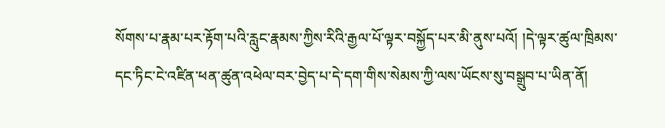སོགས་པ་རྣམ་པར་རྟོག་པའི་རླུང་རྣམས་ཀྱིས་རིའི་རྒྱལ་པོ་ལྟར་བསྐྱོད་པར་མི་ནུས་པའོ། །དེ་ལྟར་ཚུལ་ཁྲིམས་དང་ཏིང་ངེ་འཛིན་ཕན་ཚུན་འཕེལ་བར་བྱེད་པ་དེ་དག་གིས་སེམས་ཀྱི་ལས་ཡོངས་སུ་བསྒྲུབ་པ་ཡིན་ནོ།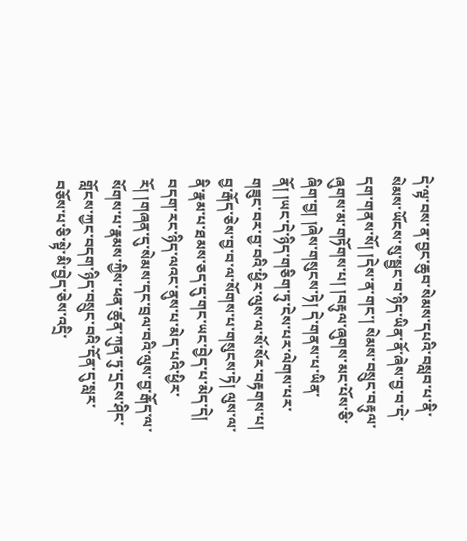དེ་ལྟ་བས་ན་བྱང་ཆུབ་སེམས་དཔའི་བསླབ་པ་ནི་སེམས་ཡོངས་སུ་སྦྱང་བ་ཉིད་ཡིན་ནོ་ཞེས་བྱ་བ་དེ་དག་གནས་སོ། །དེས་ན་གང་། སེམས་བསྲུང་བརྟུལ་ཞུགས་མ་གཏོགས་པ། །བརྟུལ་ཞུགས་མང་པོས་ཅི་ཞིག་བྱ། །ཞེས་གསུངས་ཏེ། དེ་གནས་པ་ཡིན་ནོ། །ཡང་དེ་ཉིད་གཅིག་ཏུ་ངེས་པར་ལེགས་པར་གཟུང་བར་བྱ་བའི་ཕྱིར་ལུས་ལ་སོ་སོར་བརྟགས་པ། བྱ་རྒོད་ཅེས་བྱ་བ་ལ་སོགས་པ་གསུངས་ཏེ། ལུས་ལ་ནི་རྣམ་པ་ཐམས་ཅད་དུ་གང་ཡང་བྱེད་པ་མེད་དེ། བདག་རང་ཉིད་ལའང་ནུས་པ་མེད་པའི་ཕྱིར་རོ། །གཞན་དུ་སེམས་དང་བྲལ་བའི་ལུས་བྱ་རྒོད་ལ་སོགས་པ་རྣམས་ཀྱིས་ཕན་ཚུན་ཀུན་ཏུ་དྲངས་ཤིང་གློངས་ཀྱང་བདག་ཉིད་བསྲུང་བའི་དོན་དུ་སླར་བཅོས་པ་ཅི་སྟེ་མི་བྱེད་ཅེས་འདྲི་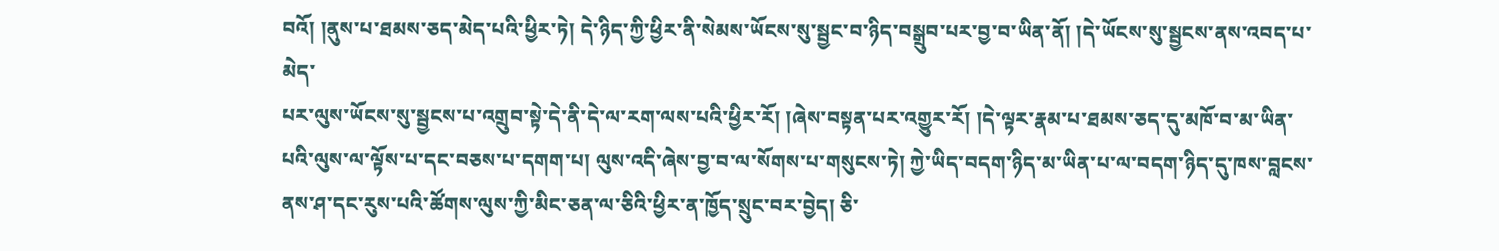བའོ། །ནུས་པ་ཐམས་ཅད་མེད་པའི་ཕྱིར་ཏེ། དེ་ཉིད་ཀྱི་ཕྱིར་ནི་སེམས་ཡོངས་སུ་སྦྱང་བ་ཉིད་བསྒྲུབ་པར་བྱ་བ་ཡིན་ནོ། །དེ་ཡོངས་སུ་སྦྱངས་ནས་འབད་པ་མེད་
པར་ལུས་ཡོངས་སུ་སྦྱངས་པ་འགྲུབ་སྟེ་དེ་ནི་དེ་ལ་རག་ལས་པའི་ཕྱིར་རོ། །ཞེས་བསྟན་པར་འགྱུར་རོ། །དེ་ལྟར་རྣམ་པ་ཐམས་ཅད་དུ་མཁོ་བ་མ་ཡིན་པའི་ལུས་ལ་ལྟོས་པ་དང་བཅས་པ་དགག་པ། ལུས་འདི་ཞེས་བྱ་བ་ལ་སོགས་པ་གསུངས་ཏེ། ཀྱེ་ཡིད་བདག་ཉིད་མ་ཡིན་པ་ལ་བདག་ཉིད་དུ་ཁས་བླངས་ནས་ཤ་དང་རུས་པའི་ཚོགས་ལུས་ཀྱི་མིང་ཅན་ལ་ཅིའི་ཕྱིར་ན་ཁྱོད་སྲུང་བར་བྱེད། ཅི་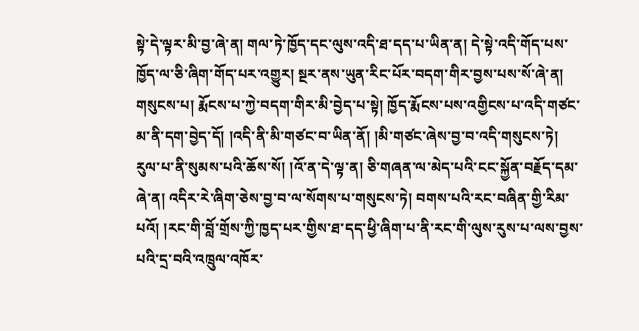སྟེ་དེ་ལྟར་མི་བྱ་ཞེ་ན། གལ་ཏེ་ཁྱོད་དང་ལུས་འདི་ཐ་དད་པ་ཡིན་ན། དེ་སྟེ་འདི་གོད་པས་ཁྱོད་ལ་ཅི་ཞིག་གོད་པར་འགྱུར། སྔར་ནས་ཡུན་རིང་པོར་བདག་གིར་བྱས་པས་སོ་ཞེ་ན། གསུངས་པ། རྨོངས་པ་ཀྱེ་བདག་གིར་མི་བྱེད་པ་སྟེ། ཁྱོད་རྨོངས་པས་འགྱིངས་པ་འདི་གཙང་མ་ནི་དག་བྱེད་དོ། །འདི་ནི་མི་གཙང་བ་ཡིན་ནོ། །མི་གཙང་ཞེས་བྱ་བ་འདི་གསུངས་ཏེ། རུལ་པ་ནི་སུམས་པའི་ཆོས་སོ། །འོ་ན་དེ་ལྟ་ན། ཅི་གཞན་ལ་མེད་པའི་ངང་སྐྱོན་བརྗོད་དམ་ཞེ་ན། འདིར་རེ་ཞིག་ཅེས་བྱ་བ་ལ་སོགས་པ་གསུངས་ཏེ། བགས་པའི་རང་བཞིན་གྱི་རིམ་པའོ། །རང་གི་བློ་གྲོས་ཀྱི་ཁྱད་པར་གྱིས་ཐ་དད་ཕྱི་ཞིག་པ་ནི་རང་གི་ལུས་རུས་པ་ལས་བྱས་པའི་དྲ་བའི་འཁྲུལ་འཁོར་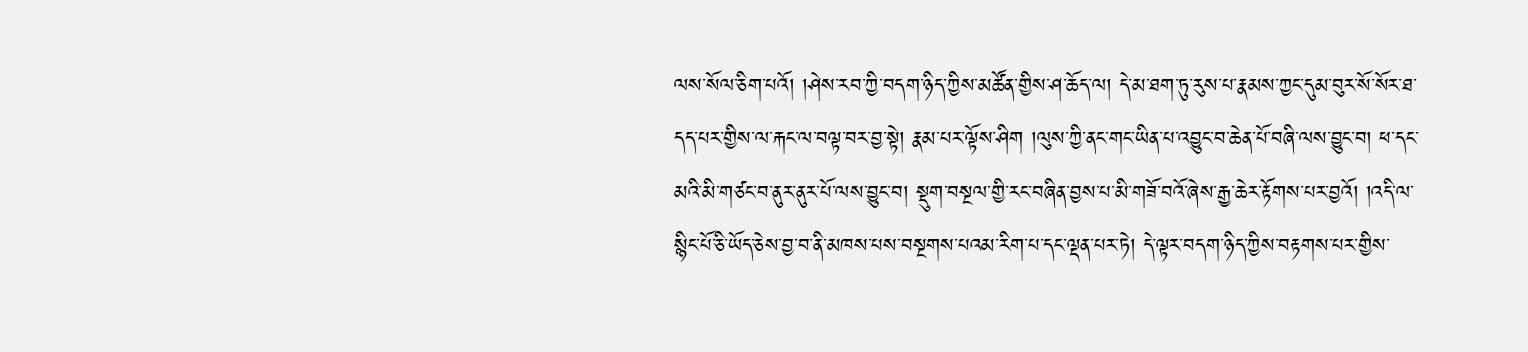ལས་སོལ་ཅིག་པའོ། །ཤེས་རབ་ཀྱི་བདག་ཉིད་ཀྱིས་མཚོན་གྱིས་ཤ་ཆོད་ལ། དེ་མ་ཐག་ཏུ་རུས་པ་རྣམས་ཀྱང་དུམ་བུར་སོ་སོར་ཐ་དད་པར་གྱིས་ལ་རྐང་ལ་བལྟ་བར་བྱ་སྟེ། རྣམ་པར་ལྟོས་ཤིག །ལུས་ཀྱི་ནང་གང་ཡིན་པ་འབྱུང་བ་ཆེན་པོ་བཞི་ལས་བྱུང་བ། ཕ་དང་མའི་མི་གཙང་བ་ནུར་ནུར་པོ་ལས་བྱུང་བ། སྡུག་བསྔལ་གྱི་རང་བཞིན་བྱས་པ་མི་གཟོ་བའོ་ཞེས་རྒྱ་ཆེར་རྟོགས་པར་བྱའོ། །འདི་ལ་སྙིང་པོ་ཅི་ཡོད་ཅེས་བྱ་བ་ནི་མཁས་པས་བསྔགས་པའམ་རིག་པ་དང་ལྡན་པར་ཏེ། དེ་ལྟར་བདག་ཉིད་ཀྱིས་བརྟགས་པར་གྱིས་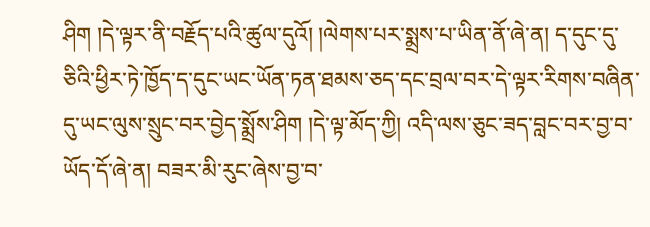ཤིག །དེ་ལྟར་ནི་བརྗོད་པའི་ཚུལ་དུའོ། །ལེགས་པར་སྨྲས་པ་ཡིན་ནོ་ཞེ་ན། ད་དུང་དུ་ཅིའི་ཕྱིར་ཏེ་ཁྱོད་ད་དུང་ཡང་ཡོན་ཏན་ཐམས་ཅད་དང་བྲལ་བར་དེ་ལྟར་རིགས་བཞིན་དུ་ཡང་ལུས་སྲུང་བར་བྱེད་སྨྲོས་ཤིག །དེ་ལྟ་མོད་ཀྱི། འདི་ལས་ཅུང་ཟད་བླང་བར་བྱ་བ་ཡོད་དོ་ཞེ་ན། བཟར་མི་རུང་ཞེས་བྱ་བ་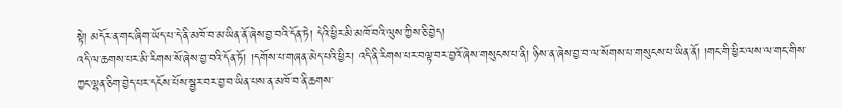སྟེ། མདོར་ན་གང་ཞིག་ཡོད་པ་དེ་ནི་མཁོ་བ་མ་ཡིན་ནོ་ཞེས་བྱ་བའི་དོན་ཏེ། དེའི་ཕྱིར་མི་མཁོ་བའི་ལུས་ཀྱིས་ཅི་བྱེད།
འདི་ལ་ཆགས་པར་མི་རིགས་སོ་ཞེས་བྱ་བའི་དོན་ཏོ། །དགོས་པ་གཞན་མེད་པའི་ཕྱིར། འདི་ནི་རིགས་པར་བལྟ་བར་བྱའོ་ཞེས་གསུངས་པ་ནི། ཉིས་ན་ཞེས་བྱ་བ་ལ་སོགས་པ་གསུངས་པ་ཡིན་ནོ། །གང་གི་ཕྱིར་ལས་ལ་གང་གིས་ཀྱང་ལྷན་ཅིག་བྱེད་པར་དངོས་པོས་སྦྱར་བར་བྱ་བ་ཡིན་པས་ན་མཁོ་བ་ནི་ཆགས་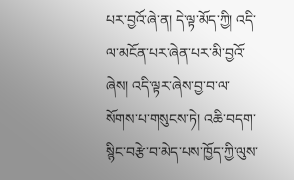པར་བྱའོ་ཞེ་ན། དེ་ལྟ་མོད་ཀྱི། འདི་ལ་མངོན་པར་ཞེན་པར་མི་བྱའོ་ཞེས། འདི་ལྟར་ཞེས་བྱ་བ་ལ་སོགས་པ་གསུངས་ཏེ། འཆི་བདག་སྙིང་བརྩེ་བ་མེད་པས་ཁྱོད་ཀྱི་ལུས་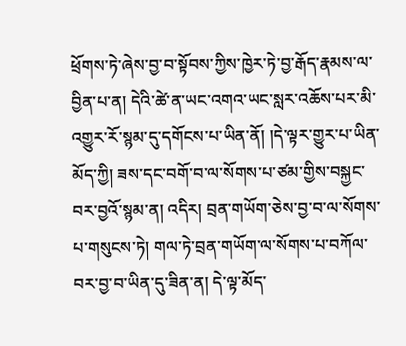ཕྲོགས་ཏེ་ཞེས་བྱ་བ་སྟོབས་ཀྱིས་ཁྱེར་ཏེ་བྱ་རྒོད་རྣམས་ལ་བྱིན་པ་ན། དེའི་ཚེ་ན་ཡང་འགའ་ཡང་སླར་འཆོས་པར་མི་འགྱུར་རོ་སྙམ་དུ་དགོངས་པ་ཡིན་ནོ། །དེ་ལྟར་གྱུར་པ་ཡིན་མོད་ཀྱི། ཟས་དང་བགོ་བ་ལ་སོགས་པ་ཙམ་གྱིས་བསྐྱང་བར་བྱའོ་སྙམ་ན། འདིར། བྲན་གཡོག་ཅེས་བྱ་བ་ལ་སོགས་པ་གསུངས་ཏེ། གལ་ཏེ་བྲན་གཡོག་ལ་སོགས་པ་བཀོལ་བར་བྱ་བ་ཡིན་དུ་ཟིན་ན། དེ་ལྟ་མོད་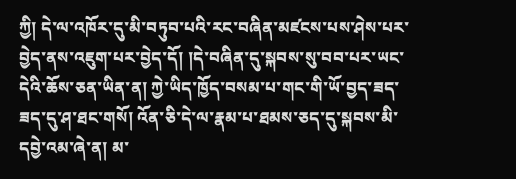ཀྱི། དེ་ལ་འཁོར་དུ་མི་བཏུབ་པའི་རང་བཞིན་མཛངས་པས་ཤེས་པར་བྱེད་ནས་འཇུག་པར་བྱེད་དོ། །དེ་བཞིན་དུ་སྐབས་སུ་བབ་པར་ཡང་དེའི་ཆོས་ཅན་ཡིན་ན། ཀྱེ་ཡིད་ཁྱོད་བསམ་པ་གང་གི་ཡོ་བྱད་ཟད་ཟད་དུ་ཤ་ཐང་གསོ། འོན་ཅི་དེ་ལ་རྣམ་པ་ཐམས་ཅད་དུ་སྐབས་མི་དབྱེ་འམ་ཞེ་ན། མ་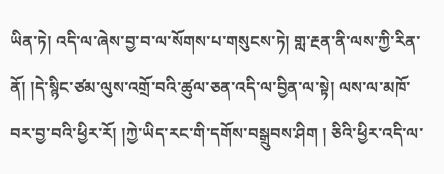ཡིན་ཏེ། འདི་ལ་ཞེས་བྱ་བ་ལ་སོགས་པ་གསུངས་ཏེ། གླ་རྔན་ནི་ལས་ཀྱི་རིན་ནོ། །དེ་སྙིང་ཙམ་ལུས་འགྲོ་བའི་ཚུལ་ཅན་འདི་ལ་བྱིན་ལ་སྟེ། ལས་ལ་མཁོ་བར་བྱ་བའི་ཕྱིར་རོ། །ཀྱེ་ཡིད་རང་གི་དགོས་བསྒྲུབས་ཤིག ། ཅིའི་ཕྱིར་འདི་ལ་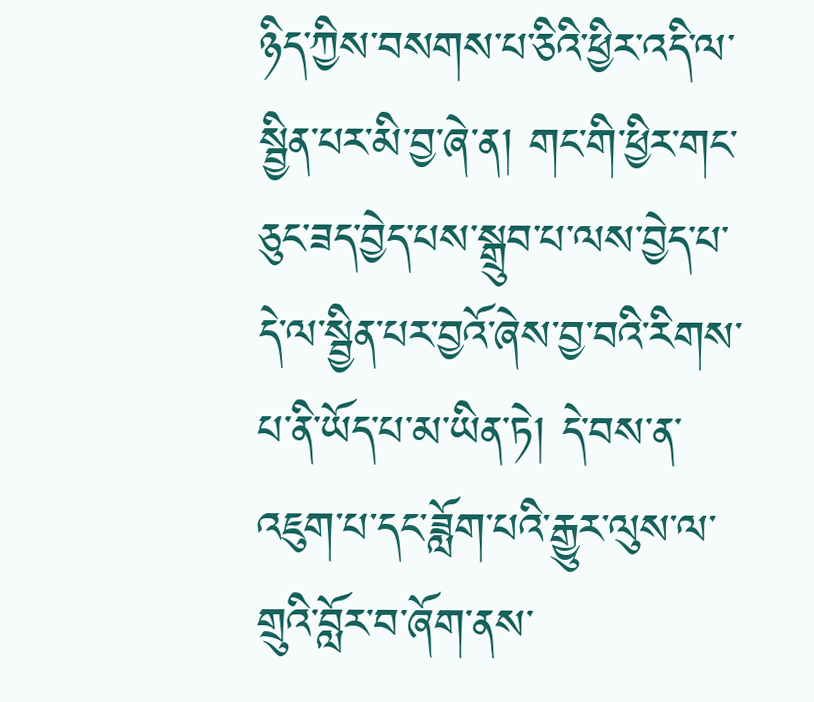ཉིད་ཀྱིས་བསགས་པ་ཅིའི་ཕྱིར་འདི་ལ་སྦྱིན་པར་མི་བྱ་ཞེ་ན། གང་གི་ཕྱིར་གང་ཅུང་ཟད་བྱེད་པས་སྒྲུབ་པ་ལས་བྱེད་པ་དེ་ལ་སྦྱིན་པར་བྱའོ་ཞེས་བྱ་བའི་རིགས་པ་ནི་ཡོད་པ་མ་ཡིན་ཏེ། དེ་བས་ན་འཇུག་པ་དང་ཟློག་པའི་རྒྱུར་ལུས་ལ་གྲུའི་བློར་བ་ཞོག་ནས་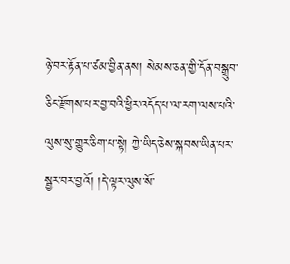ཉེ་བར་རྟོན་པ་ཙམ་བྱིན་ནས། སེམས་ཅན་གྱི་དོན་བསྒྲུབ་ཅིང་རྫོགས་པར་བྱ་བའི་ཕྱིར་འདོད་པ་ལ་རག་ལས་པའི་ལུས་སུ་གྱུར་ཅིག་པ་སྟེ། ཀྱེ་ཡིད་ཅེས་སྐབས་ཡིན་པར་སྦྱར་བར་བྱའོ། །དེ་ལྟར་ལུས་སོ་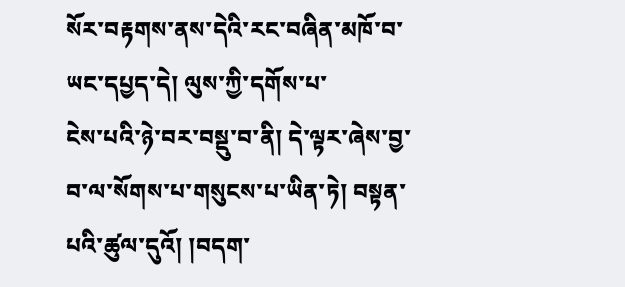སོར་བརྟགས་ནས་དེའི་རང་བཞིན་མཁོ་བ་ཡང་དཔྱད་དེ། ལུས་ཀྱི་དགོས་པ་
ངེས་པའི་ཉེ་བར་བསྡུ་བ་ནི། དེ་ལྟར་ཞེས་བྱ་བ་ལ་སོགས་པ་གསུངས་པ་ཡིན་ཏེ། བསྟན་པའི་ཚུལ་དུའོ། །བདག་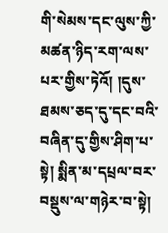གི་སེམས་དང་ལུས་ཀྱི་མཚན་ཉིད་རག་ལས་པར་གྱིས་ཏེའོ། །དུས་ཐམས་ཅད་དུ་དང་བའི་བཞིན་དུ་གྱིས་ཤིག་པ་སྟེ། སྨིན་མ་དཔྲལ་བར་བསྡུས་ལ་གཉེར་བ་སྟེ།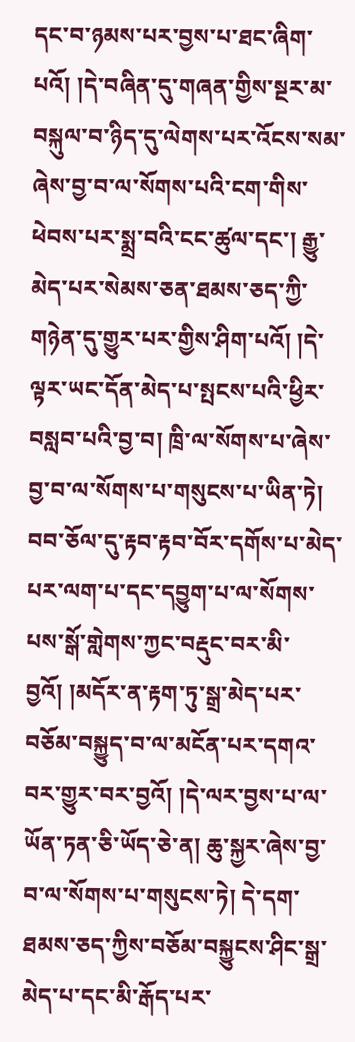དང་བ་ཉམས་པར་བྱས་པ་ཐང་ཞིག་པའོ། །དེ་བཞིན་དུ་གཞན་གྱིས་སྔར་མ་བསྐུལ་བ་ཉིད་དུ་ལེགས་པར་འོངས་སམ་ཞེས་བྱ་བ་ལ་སོགས་པའི་ངག་གིས་ཕེབས་པར་སྨྲ་བའི་ངང་ཚུལ་དང་། རྒྱུ་མེད་པར་སེམས་ཅན་ཐམས་ཅད་ཀྱི་གཉེན་དུ་གྱུར་པར་གྱིས་ཤིག་པའོ། །དེ་ལྟར་ཡང་དོན་མེད་པ་སྤངས་པའི་ཕྱིར་བསླབ་པའི་བྱ་བ། ཁྲི་ལ་སོགས་པ་ཞེས་བྱ་བ་ལ་སོགས་པ་གསུངས་པ་ཡིན་ཏེ། བབ་ཅོལ་དུ་རྟབ་རྟབ་བོར་དགོས་པ་མེད་པར་ལག་པ་དང་དབྱུག་པ་ལ་སོགས་པས་སྒོ་གླེགས་ཀྱང་བརྡུང་བར་མི་བྱའོ། །མདོར་ན་རྟག་ཏུ་སྒྲ་མེད་པར་བཅོམ་བསྐྱུད་བ་ལ་མངོན་པར་དགའ་བར་གྱུར་བར་བྱའོ། །དེ་ལར་བྱས་པ་ལ་ཡོན་ཏན་ཅི་ཡོད་ཅེ་ན། ཆུ་སྐྱར་ཞེས་བྱ་བ་ལ་སོགས་པ་གསུངས་ཏེ། དེ་དག་ཐམས་ཅད་ཀྱིས་བཅོམ་བསྐྱུངས་ཤིང་སྒྲ་མེད་པ་དང་མི་རྒོད་པར་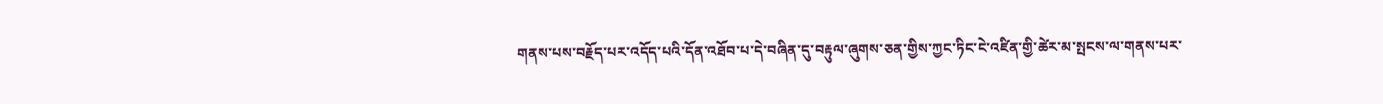གནས་པས་བརྗོད་པར་འདོད་པའི་དོན་འཐོབ་པ་དེ་བཞིན་དུ་བརྟུལ་ཞུགས་ཅན་གྱིས་ཀྱང་ཏིང་ངེ་འཛིན་གྱི་ཚེར་མ་སྤངས་ལ་གནས་པར་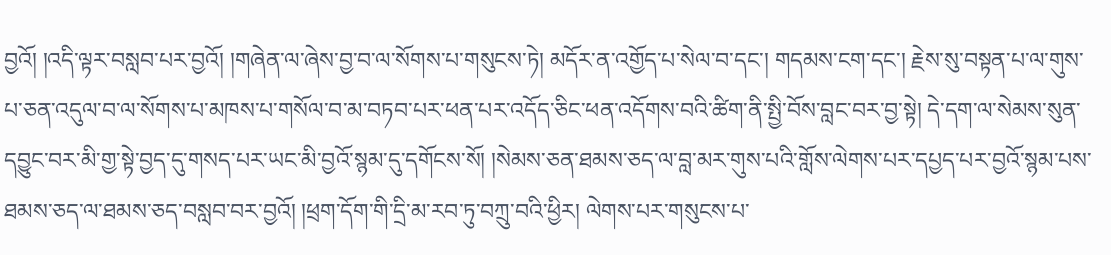བྱའོ། །འདི་ལྟར་བསླབ་པར་བྱའོ། །གཞེན་ལ་ཞེས་བྱ་བ་ལ་སོགས་པ་གསུངས་ཏེ། མདོར་ན་འགྱོད་པ་སེལ་བ་དང་། གདམས་ངག་དང་། རྗེས་སུ་བསྟན་པ་ལ་གུས་པ་ཅན་འདུལ་བ་ལ་སོགས་པ་མཁས་པ་གསོལ་བ་མ་བཏབ་པར་ཕན་པར་འདོད་ཅིང་ཕན་འདོགས་བའི་ཚིག་ནི་སྤྱི་བོས་བླང་བར་བྱ་སྟེ། དེ་དག་ལ་སེམས་སུན་དབྱུང་བར་མི་གྱ་སྟེ་བྱད་དུ་གསད་པར་ཡང་མི་བྱའོ་སྙམ་དུ་དགོངས་སོ། །སེམས་ཅན་ཐམས་ཅད་ལ་བླ་མར་གུས་པའི་གློས་ལེགས་པར་དཔྱད་པར་བྱའོ་སྙམ་པས་ཐམས་ཅད་ལ་ཐམས་ཅད་བསླབ་བར་བྱའོ། །ཕྲག་དོག་གི་དྲི་མ་རབ་ཏུ་བཀྲུ་བའི་ཕྱིར། ལེགས་པར་གསུངས་པ་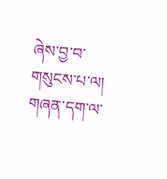ཞེས་བྱ་བ་གསུངས་པ་ལ། གཞན་དག་ལ་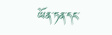ཡོན་ཏན་དང་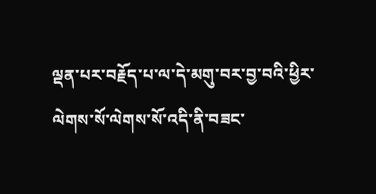ལྡན་པར་བརྗོད་པ་ལ་དེ་མགུ་བར་བྱ་བའི་ཕྱིར་ལེགས་སོ་ལེགས་སོ་འདི་ནི་བཟང་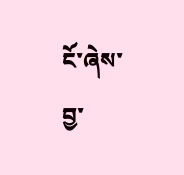ངོ་ཞེས་བྱ་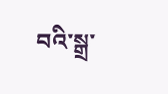བའི་སྒྲ་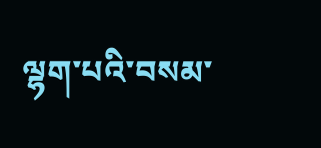ལྷག་པའི་བསམ་